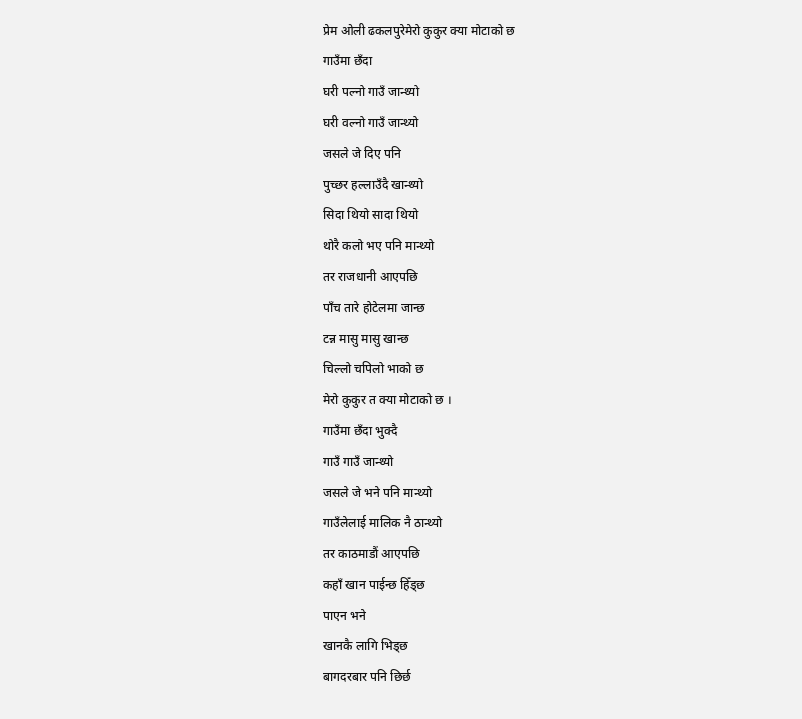प्रेम ओली ढकलपुरेमेरो कुकुर क्या मोटाको छ
गाउँमा छँदा
घरी पल्नो गाउँ जान्थ्यो
घरी वल्नो गाउँ जान्थ्यो
जसले जे दिए पनि
पुच्छर हल्लाउँदै खान्थ्यो
सिदा थियो सादा थियो
थोरै कलो भए पनि मान्थ्यो
तर राजधानी आएपछि
पाँच तारे होटेलमा जान्छ
टन्न मासु मासु खान्छ
चिल्लो चपिलो भाको छ
मेरो कुकुर त क्या मोटाको छ ।
गाउँमा छँदा भुक्दै
गाउँ गाउँ जान्थ्यो
जसले जे भने पनि मान्थ्यो
गाउँलेलाई मालिक नै ठान्थ्यो
तर काठमाडौं आएपछि
कहाँ खान पाईन्छ हिँड्छ
पाएन भने
खानकै लागि भिड्छ
बागदरबार पनि छिर्छ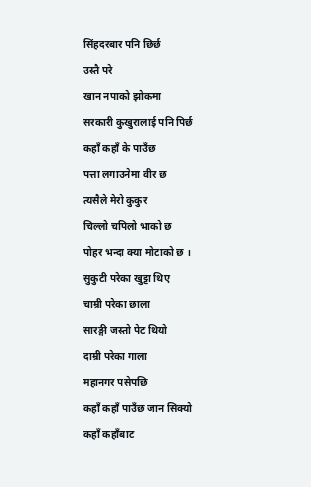सिंहदरबार पनि छिर्छ
उस्तै परे
खान नपाको झोकमा
सरकारी कुखुरालाई पनि पिर्छ
कहाँ कहाँ के पाउँछ
पत्ता लगाउनेमा वीर छ
त्यसैले मेरो कुकुर
चिल्लो चपिलो भाको छ
पोहर भन्दा क्या मोटाको छ ।
सुकुटी परेका खुट्टा थिए
चाम्री परेका छाला
सारङ्गी जस्तो पेट थियो
दाम्री परेका गाला
महानगर पसेपछि
कहाँ कहाँ पाउँछ जान सिक्यो
कहाँ कहाँबाट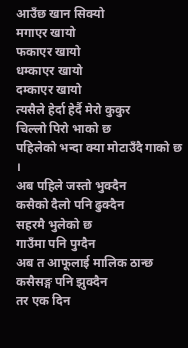आउँछ खान सिक्यो
मगाएर खायो
फकाएर खायो
धम्काएर खायो
दम्काएर खायो
त्यसैले हेर्दा हेर्दै मेरो कुकुर
चिल्लो पिरो भाको छ
पहिलेको भन्दा क्या मोटाउँदै गाको छ ।
अब पहिले जस्तो भुक्दैन
कसैको दैलो पनि ढुक्दैन
सहरमै भुलेको छ
गाउँमा पनि पुग्दैन
अब त आफूलाई मालिक ठान्छ
कसैसङ्ग पनि झुक्दैन
तर एक दिन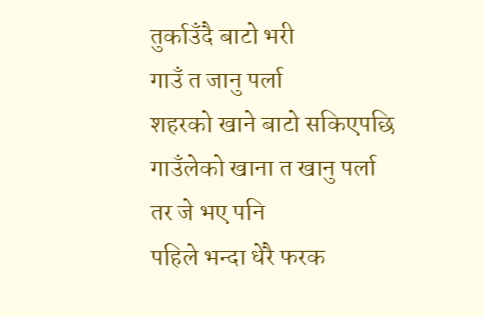तुर्काउँदै बाटो भरी
गाउँ त जानु पर्ला
शहरको खाने बाटो सकिएपछि
गाउँलेको खाना त खानु पर्ला
तर जे भए पनि
पहिले भन्दा धेरै फरक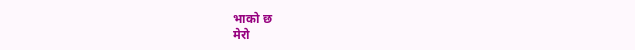भाको छ
मेरो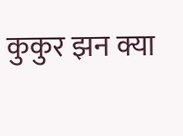कुकुर झन क्या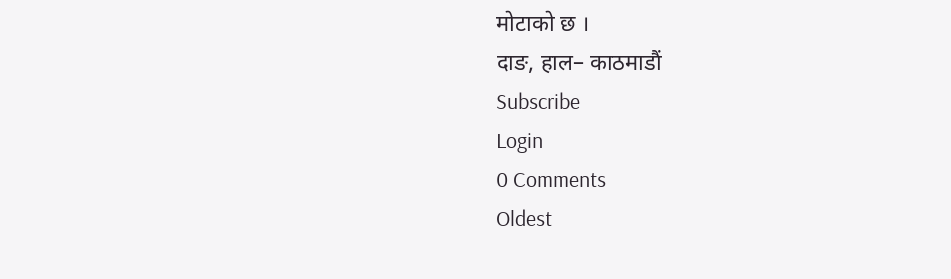मोटाको छ ।
दाङ, हाल– काठमाडौं
Subscribe
Login
0 Comments
Oldest